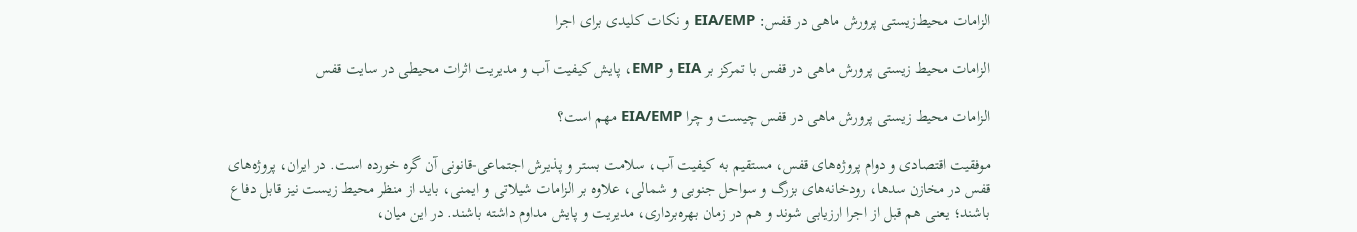الزامات محیط‌زیستی پرورش ماهی در قفس: EIA/EMP و نکات کلیدی برای اجرا

الزامات محیط زیستی پرورش ماهی در قفس با تمرکز بر EIA و EMP، پایش کیفیت آب و مدیریت اثرات محیطی در سایت قفس

الزامات محیط زیستی پرورش ماهی در قفس چیست و چرا EIA/EMP مهم است؟

موفقیت اقتصادی و دوام پروژه‌های قفس، مستقیم به کیفیت آب، سلامت بستر و پذیرش اجتماعی-قانونی آن گره خورده است. در ایران، پروژه‌های قفس در مخازن سدها، رودخانه‌های بزرگ و سواحل جنوبی و شمالی، علاوه بر الزامات شیلاتی و ایمنی، باید از منظر محیط زیست نیز قابل دفاع باشند؛ یعنی هم قبل از اجرا ارزیابی شوند و هم در زمان بهره‌برداری، مدیریت و پایش مداوم داشته باشند. در این میان،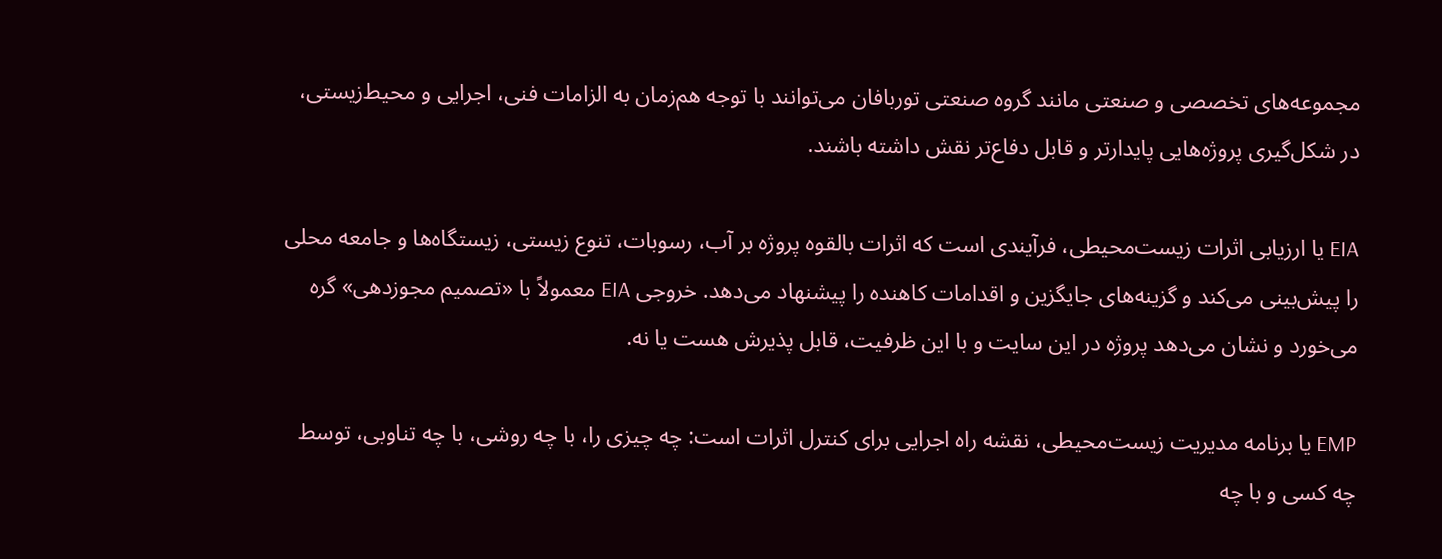مجموعه‌های تخصصی و صنعتی مانند گروه صنعتی توربافان می‌توانند با توجه هم‌زمان به الزامات فنی، اجرایی و محیط‌زیستی، در شکل‌گیری پروژه‌هایی پایدارتر و قابل دفاع‌تر نقش داشته باشند.

EIA یا ارزیابی اثرات زیست‌محیطی، فرآیندی است که اثرات بالقوه پروژه بر آب، رسوبات، تنوع زیستی، زیستگاه‌ها و جامعه محلی را پیش‌بینی می‌کند و گزینه‌های جایگزین و اقدامات کاهنده را پیشنهاد می‌دهد. خروجی EIA معمولاً با «تصمیم مجوزدهی» گره می‌خورد و نشان می‌دهد پروژه در این سایت و با این ظرفیت، قابل پذیرش هست یا نه.

EMP یا برنامه مدیریت زیست‌محیطی، نقشه راه اجرایی برای کنترل اثرات است: چه چیزی را، با چه روشی، با چه تناوبی، توسط چه کسی و با چه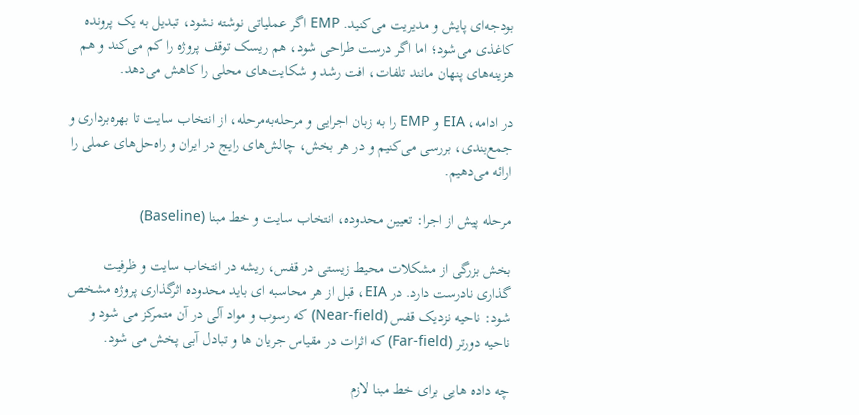بودجه‌ای پایش و مدیریت می‌کنید. EMP اگر عملیاتی نوشته نشود، تبدیل به یک پرونده کاغذی می‌شود؛ اما اگر درست طراحی شود، هم ریسک توقف پروژه را کم می‌کند و هم هزینه‌های پنهان مانند تلفات، افت رشد و شکایت‌های محلی را کاهش می‌دهد.

در ادامه، EIA و EMP را به زبان اجرایی و مرحله‌به‌مرحله، از انتخاب سایت تا بهره‌برداری و جمع‌بندی، بررسی می‌کنیم و در هر بخش، چالش‌های رایج در ایران و راه‌حل‌های عملی را ارائه می‌دهیم.

مرحله پیش از اجرا: تعیین محدوده، انتخاب سایت و خط مبنا (Baseline)

بخش بزرگی از مشکلات محیط زیستی در قفس، ریشه در انتخاب سایت و ظرفیت گذاری نادرست دارد. در EIA، قبل از هر محاسبه ای باید محدوده اثرگذاری پروژه مشخص شود: ناحیه نزدیک قفس (Near-field) که رسوب و مواد آلی در آن متمرکز می شود و ناحیه دورتر (Far-field) که اثرات در مقیاس جریان ها و تبادل آبی پخش می شود.

چه داده هایی برای خط مبنا لازم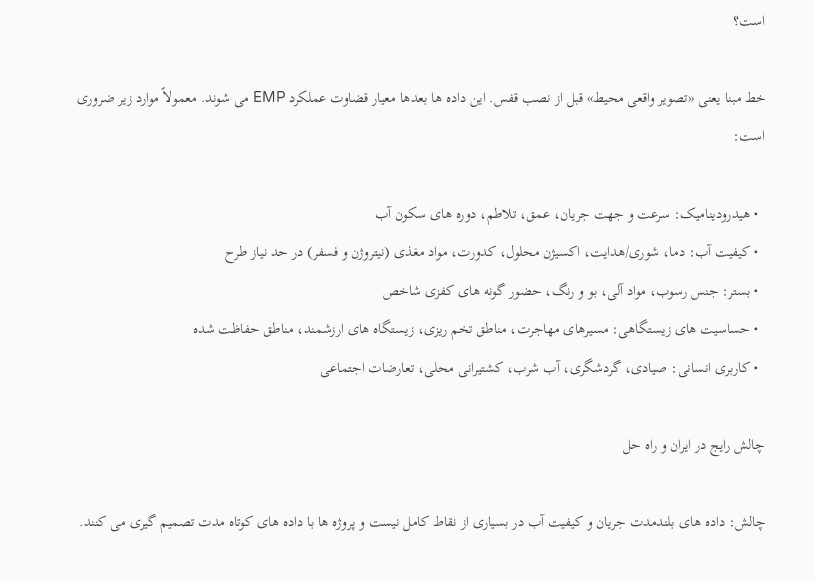است؟

خط مبنا یعنی «تصویر واقعی محیط» قبل از نصب قفس. این داده ها بعدها معیار قضاوت عملکرد EMP می شوند. معمولاً موارد زیر ضروری است:

  • هیدرودینامیک: سرعت و جهت جریان، عمق، تلاطم، دوره های سکون آب
  • کیفیت آب: دما، شوری/هدایت، اکسیژن محلول، کدورت، مواد مغذی (نیتروژن و فسفر) در حد نیاز طرح
  • بستر: جنس رسوب، مواد آلی، بو و رنگ، حضور گونه های کفزی شاخص
  • حساسیت های زیستگاهی: مسیرهای مهاجرت، مناطق تخم ریزی، زیستگاه های ارزشمند، مناطق حفاظت شده
  • کاربری انسانی: صیادی، گردشگری، آب شرب، کشتیرانی محلی، تعارضات اجتماعی

چالش رایج در ایران و راه حل

چالش: داده های بلندمدت جریان و کیفیت آب در بسیاری از نقاط کامل نیست و پروژه ها با داده های کوتاه مدت تصمیم گیری می کنند.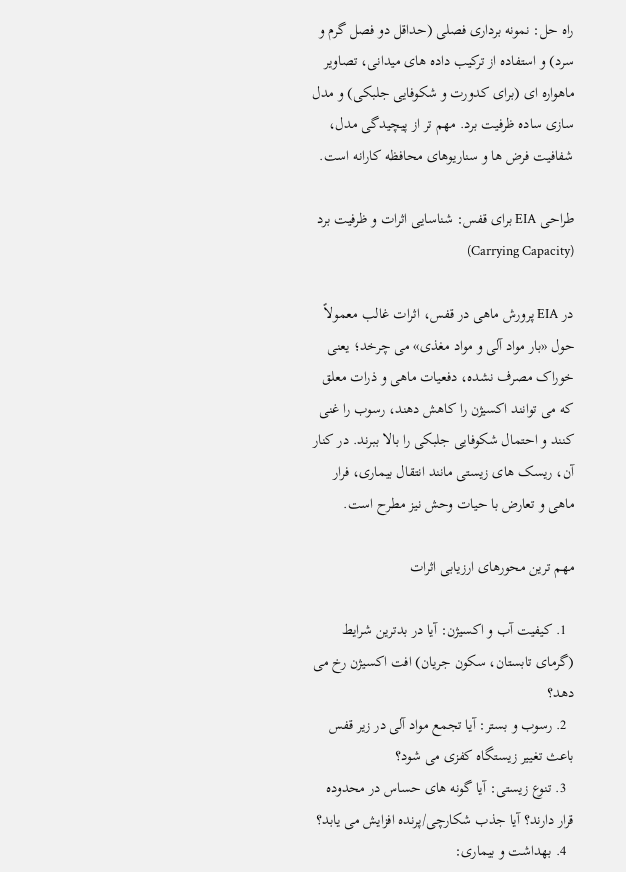راه حل: نمونه برداری فصلی (حداقل دو فصل گرم و سرد) و استفاده از ترکیب داده های میدانی، تصاویر ماهواره ای (برای کدورت و شکوفایی جلبکی) و مدل سازی ساده ظرفیت برد. مهم تر از پیچیدگی مدل، شفافیت فرض ها و سناریوهای محافظه کارانه است.

طراحی EIA برای قفس: شناسایی اثرات و ظرفیت برد (Carrying Capacity)

در EIA پرورش ماهی در قفس، اثرات غالب معمولاً حول «بار مواد آلی و مواد مغذی» می چرخد؛ یعنی خوراک مصرف نشده، دفعیات ماهی و ذرات معلق که می توانند اکسیژن را کاهش دهند، رسوب را غنی کنند و احتمال شکوفایی جلبکی را بالا ببرند. در کنار آن، ریسک های زیستی مانند انتقال بیماری، فرار ماهی و تعارض با حیات وحش نیز مطرح است.

مهم ترین محورهای ارزیابی اثرات

  1. کیفیت آب و اکسیژن: آیا در بدترین شرایط (گرمای تابستان، سکون جریان) افت اکسیژن رخ می دهد؟
  2. رسوب و بستر: آیا تجمع مواد آلی در زیر قفس باعث تغییر زیستگاه کفزی می شود؟
  3. تنوع زیستی: آیا گونه های حساس در محدوده قرار دارند؟ آیا جذب شکارچی/پرنده افزایش می یابد؟
  4. بهداشت و بیماری: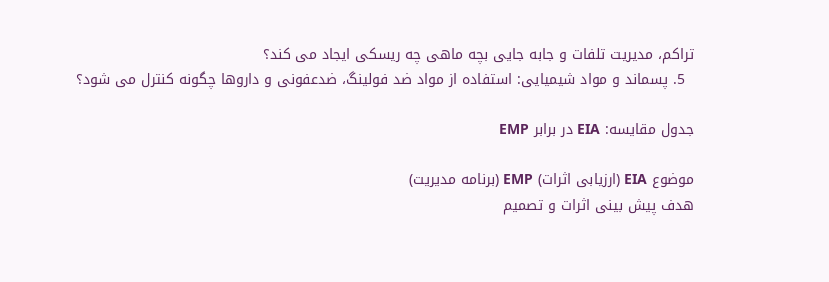تراکم، مدیریت تلفات و جابه جایی بچه ماهی چه ریسکی ایجاد می کند؟
  5. پسماند و مواد شیمیایی: استفاده از مواد ضد فولینگ، ضدعفونی و داروها چگونه کنترل می شود؟

جدول مقایسه: EIA در برابر EMP

موضوع EIA (ارزیابی اثرات) EMP (برنامه مدیریت)
هدف پیش بینی اثرات و تصمیم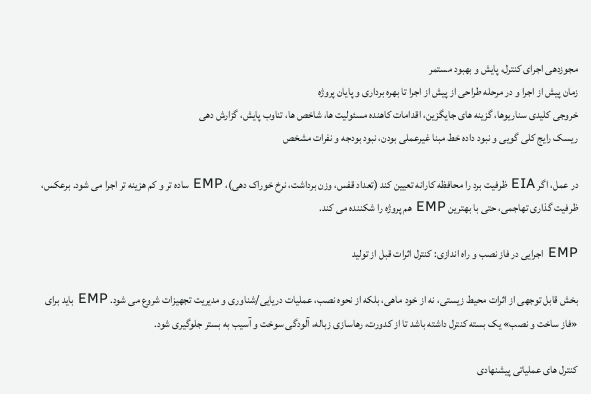مجوزدهی اجرای کنترل، پایش و بهبود مستمر
زمان پیش از اجرا و در مرحله طراحی از پیش از اجرا تا بهره برداری و پایان پروژه
خروجی کلیدی سناریوها، گزینه های جایگزین، اقدامات کاهنده مسئولیت ها، شاخص ها، تناوب پایش، گزارش دهی
ریسک رایج کلی گویی و نبود داده خط مبنا غیرعملی بودن، نبود بودجه و نفرات مشخص

در عمل، اگر EIA ظرفیت برد را محافظه کارانه تعیین کند (تعداد قفس، وزن برداشت، نرخ خوراک دهی)، EMP ساده تر و کم هزینه تر اجرا می شود. برعکس، ظرفیت گذاری تهاجمی، حتی با بهترین EMP هم پروژه را شکننده می کند.

EMP اجرایی در فاز نصب و راه اندازی: کنترل اثرات قبل از تولید

بخش قابل توجهی از اثرات محیط زیستی، نه از خود ماهی، بلکه از نحوه نصب، عملیات دریایی/شناوری و مدیریت تجهیزات شروع می شود. EMP باید برای «فاز ساخت و نصب» یک بسته کنترل داشته باشد تا از کدورت، رهاسازی زباله، آلودگی سوخت و آسیب به بستر جلوگیری شود.

کنترل های عملیاتی پیشنهادی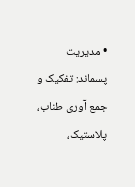• مدیریت پسماند: تفکیک و جمع آوری طناب، پلاستیک،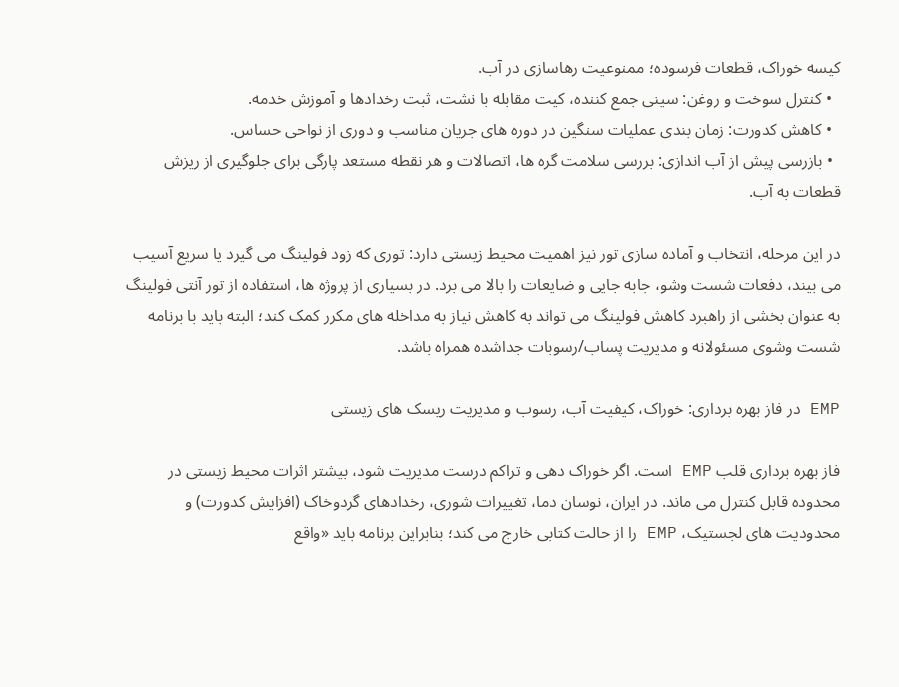کیسه خوراک، قطعات فرسوده؛ ممنوعیت رهاسازی در آب.
  • کنترل سوخت و روغن: سینی جمع کننده، کیت مقابله با نشت، ثبت رخدادها و آموزش خدمه.
  • کاهش کدورت: زمان بندی عملیات سنگین در دوره های جریان مناسب و دوری از نواحی حساس.
  • بازرسی پیش از آب اندازی: بررسی سلامت گره ها، اتصالات و هر نقطه مستعد پارگی برای جلوگیری از ریزش قطعات به آب.

در این مرحله، انتخاب و آماده سازی تور نیز اهمیت محیط زیستی دارد: توری که زود فولینگ می گیرد یا سریع آسیب می بیند، دفعات شست وشو، جابه جایی و ضایعات را بالا می برد. در بسیاری از پروژه ها، استفاده از تور آنتی فولینگ به عنوان بخشی از راهبرد کاهش فولینگ می تواند به کاهش نیاز به مداخله های مکرر کمک کند؛ البته باید با برنامه شست وشوی مسئولانه و مدیریت پساب/رسوبات جداشده همراه باشد.

EMP در فاز بهره برداری: خوراک، کیفیت آب، رسوب و مدیریت ریسک های زیستی

فاز بهره برداری قلب EMP است. اگر خوراک دهی و تراکم درست مدیریت شود، بیشتر اثرات محیط زیستی در محدوده قابل کنترل می ماند. در ایران، نوسان دما، تغییرات شوری، رخدادهای گردوخاک (افزایش کدورت) و محدودیت های لجستیک، EMP را از حالت کتابی خارج می کند؛ بنابراین برنامه باید «واقع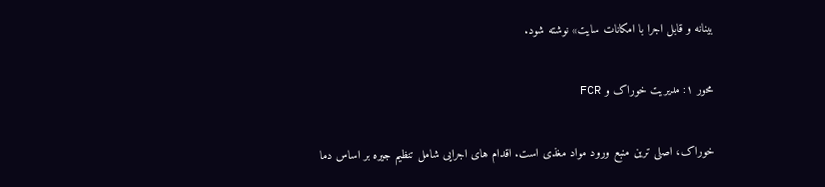بینانه و قابل اجرا با امکانات سایت» نوشته شود.

محور ۱: مدیریت خوراک و FCR

خوراک، اصلی ترین منبع ورود مواد مغذی است. اقدام های اجرایی شامل تنظیم جیره بر اساس دما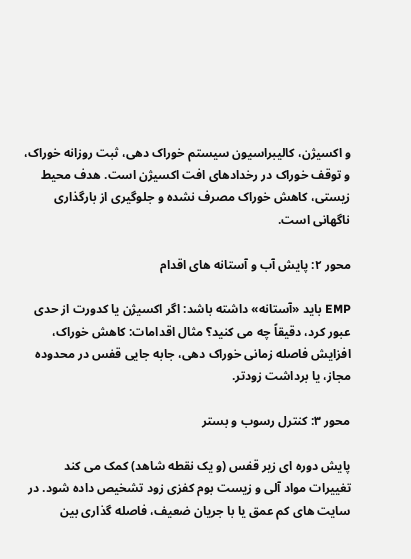و اکسیژن، کالیبراسیون سیستم خوراک دهی، ثبت روزانه خوراک، و توقف خوراک در رخدادهای افت اکسیژن است. هدف محیط زیستی، کاهش خوراک مصرف نشده و جلوگیری از بارگذاری ناگهانی است.

محور ۲: پایش آب و آستانه های اقدام

EMP باید «آستانه» داشته باشد: اگر اکسیژن یا کدورت از حدی عبور کرد، دقیقاً چه می کنید؟ مثال اقدامات: کاهش خوراک، افزایش فاصله زمانی خوراک دهی، جابه جایی قفس در محدوده مجاز، یا برداشت زودتر.

محور ۳: کنترل رسوب و بستر

پایش دوره ای زیر قفس (و یک نقطه شاهد) کمک می کند تغییرات مواد آلی و زیست بوم کفزی زود تشخیص داده شود. در سایت های کم عمق یا با جریان ضعیف، فاصله گذاری بین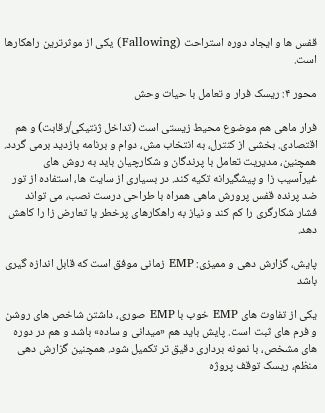قفس ها و ایجاد دوره استراحت (Fallowing) یکی از موثرترین راهکارها است.

محور ۴: ریسک فرار و تعامل با حیات وحش

فرار ماهی هم موضوع محیط زیستی است (تداخل ژنتیکی/رقابت) و هم اقتصادی. بخشی از کنترل، به انتخاب مش، دوام و برنامه بازدید برمی گردد. همچنین، مدیریت تعامل با پرندگان و شکارچیان باید به روش های غیرآسیب زا و پیشگیرانه تکیه کند. در بسیاری از سایت ها، استفاده از تور ضد پرنده قفس پرورش ماهی همراه با طراحی درست نصب، می تواند فشار شکارگری را کم کند و نیاز به راهکارهای پرخطر یا تعارض زا را کاهش دهد.

پایش، گزارش دهی و ممیزی: EMP زمانی موفق است که قابل اندازه گیری باشد

یکی از تفاوت های EMP خوب با EMP صوری، داشتن شاخص های روشن و فرم های ثبت است. پایش باید هم «میدانی و ساده» باشد و هم در دوره های مشخص، با نمونه برداری دقیق تر تکمیل شود. همچنین گزارش دهی منظم، ریسک توقف پروژه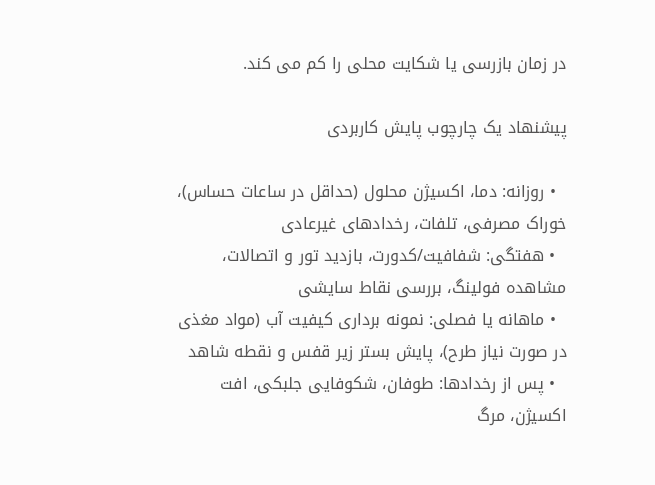در زمان بازرسی یا شکایت محلی را کم می کند.

پیشنهاد یک چارچوب پایش کاربردی

  • روزانه: دما، اکسیژن محلول (حداقل در ساعات حساس)، خوراک مصرفی، تلفات، رخدادهای غیرعادی
  • هفتگی: شفافیت/کدورت، بازدید تور و اتصالات، مشاهده فولینگ، بررسی نقاط سایشی
  • ماهانه یا فصلی: نمونه برداری کیفیت آب (مواد مغذی در صورت نیاز طرح)، پایش بستر زیر قفس و نقطه شاهد
  • پس از رخدادها: طوفان، شکوفایی جلبکی، افت اکسیژن، مرگ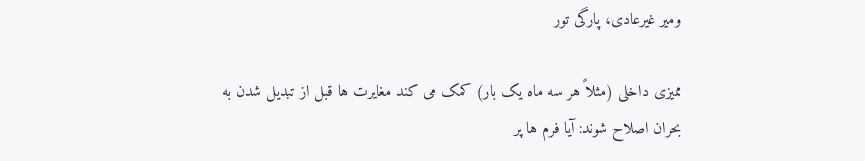ومیر غیرعادی، پارگی تور

ممیزی داخلی (مثلاً هر سه ماه یک بار) کمک می کند مغایرت ها قبل از تبدیل شدن به بحران اصلاح شوند: آیا فرم ها پر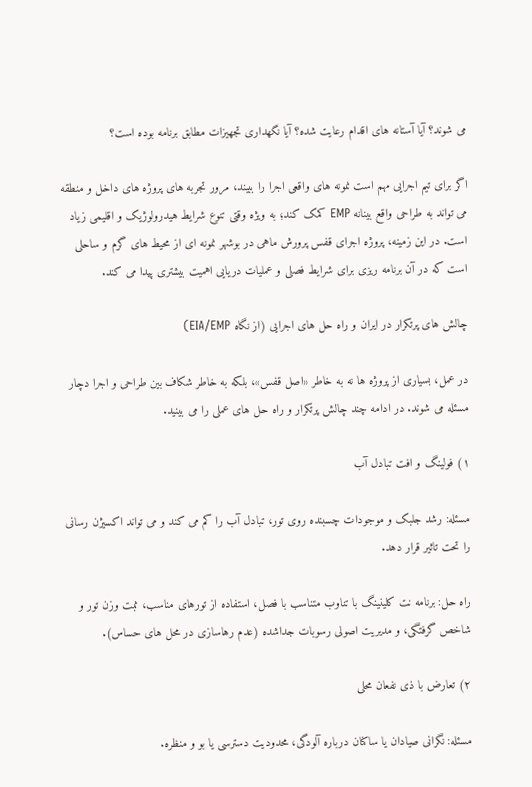می شوند؟ آیا آستانه های اقدام رعایت شده؟ آیا نگهداری تجهیزات مطابق برنامه بوده است؟

اگر برای تیم اجرایی مهم است نمونه های واقعی اجرا را ببیند، مرور تجربه های پروژه های داخل و منطقه می تواند به طراحی واقع بینانه EMP کمک کند؛ به ویژه وقتی تنوع شرایط هیدرولوژیک و اقلیمی زیاد است. در این زمینه، پروژه اجرای قفس پرورش ماهی در بوشهر نمونه ای از محیط های گرم و ساحلی است که در آن برنامه ریزی برای شرایط فصلی و عملیات دریایی اهمیت بیشتری پیدا می کند.

چالش های پرتکرار در ایران و راه حل های اجرایی (از نگاه EIA/EMP)

در عمل، بسیاری از پروژه ها نه به خاطر «اصل قفس»، بلکه به خاطر شکاف بین طراحی و اجرا دچار مسئله می شوند. در ادامه چند چالش پرتکرار و راه حل های عملی را می بینید.

۱) فولینگ و افت تبادل آب

مسئله: رشد جلبک و موجودات چسبنده روی تور، تبادل آب را کم می کند و می تواند اکسیژن رسانی را تحت تاثیر قرار دهد.

راه حل: برنامه نت کلینینگ با تناوب متناسب با فصل، استفاده از تورهای مناسب، ثبت وزن تور و شاخص گرفتگی، و مدیریت اصولی رسوبات جداشده (عدم رهاسازی در محل های حساس).

۲) تعارض با ذی نفعان محلی

مسئله: نگرانی صیادان یا ساکنان درباره آلودگی، محدودیت دسترسی یا بو و منظره.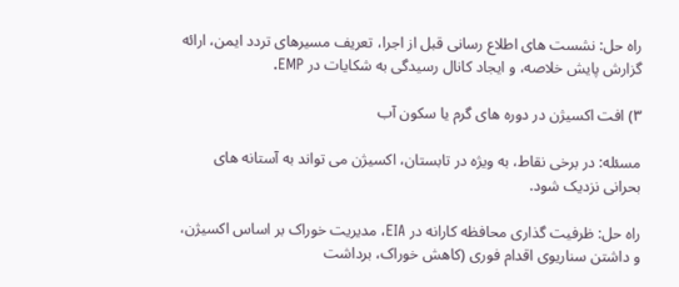راه حل: نشست های اطلاع رسانی قبل از اجرا، تعریف مسیرهای تردد ایمن، ارائه گزارش پایش خلاصه، و ایجاد کانال رسیدگی به شکایات در EMP.

۳) افت اکسیژن در دوره های گرم یا سکون آب

مسئله: در برخی نقاط، به ویژه در تابستان، اکسیژن می تواند به آستانه های بحرانی نزدیک شود.

راه حل: ظرفیت گذاری محافظه کارانه در EIA، مدیریت خوراک بر اساس اکسیژن، و داشتن سناریوی اقدام فوری (کاهش خوراک، برداشت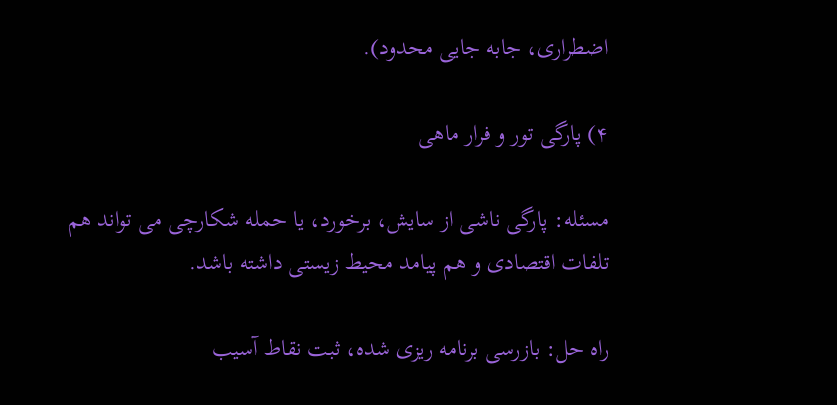اضطراری، جابه جایی محدود).

۴) پارگی تور و فرار ماهی

مسئله: پارگی ناشی از سایش، برخورد، یا حمله شکارچی می تواند هم تلفات اقتصادی و هم پیامد محیط زیستی داشته باشد.

راه حل: بازرسی برنامه ریزی شده، ثبت نقاط آسیب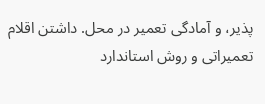پذیر، و آمادگی تعمیر در محل. داشتن اقلام تعمیراتی و روش استاندارد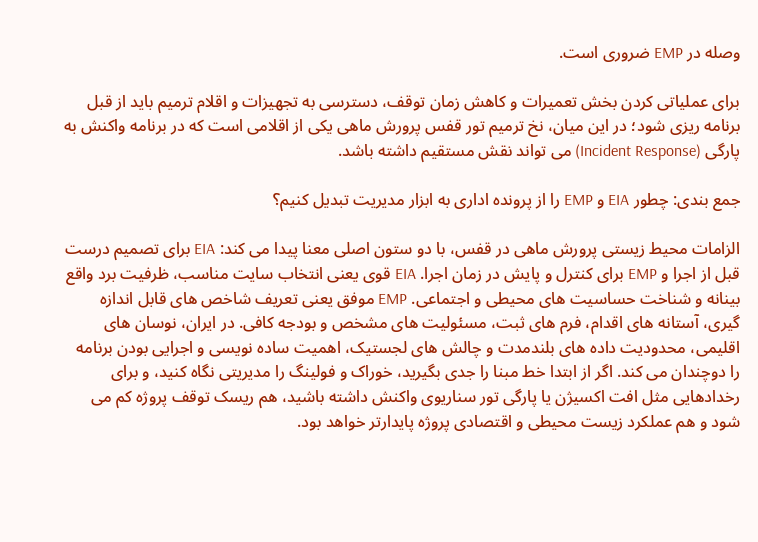وصله در EMP ضروری است.

برای عملیاتی کردن بخش تعمیرات و کاهش زمان توقف، دسترسی به تجهیزات و اقلام ترمیم باید از قبل برنامه ریزی شود؛ در این میان، نخ ترمیم تور قفس پرورش ماهی یکی از اقلامی است که در برنامه واکنش به پارگی (Incident Response) می تواند نقش مستقیم داشته باشد.

جمع بندی: چطور EIA و EMP را از پرونده اداری به ابزار مدیریت تبدیل کنیم؟

الزامات محیط زیستی پرورش ماهی در قفس، با دو ستون اصلی معنا پیدا می کند: EIA برای تصمیم درست قبل از اجرا و EMP برای کنترل و پایش در زمان اجرا. EIA قوی یعنی انتخاب سایت مناسب، ظرفیت برد واقع بینانه و شناخت حساسیت های محیطی و اجتماعی. EMP موفق یعنی تعریف شاخص های قابل اندازه گیری، آستانه های اقدام، فرم های ثبت، مسئولیت های مشخص و بودجه کافی. در ایران، نوسان های اقلیمی، محدودیت داده های بلندمدت و چالش های لجستیک، اهمیت ساده نویسی و اجرایی بودن برنامه را دوچندان می کند. اگر از ابتدا خط مبنا را جدی بگیرید، خوراک و فولینگ را مدیریتی نگاه کنید، و برای رخدادهایی مثل افت اکسیژن یا پارگی تور سناریوی واکنش داشته باشید، هم ریسک توقف پروژه کم می شود و هم عملکرد زیست محیطی و اقتصادی پروژه پایدارتر خواهد بود.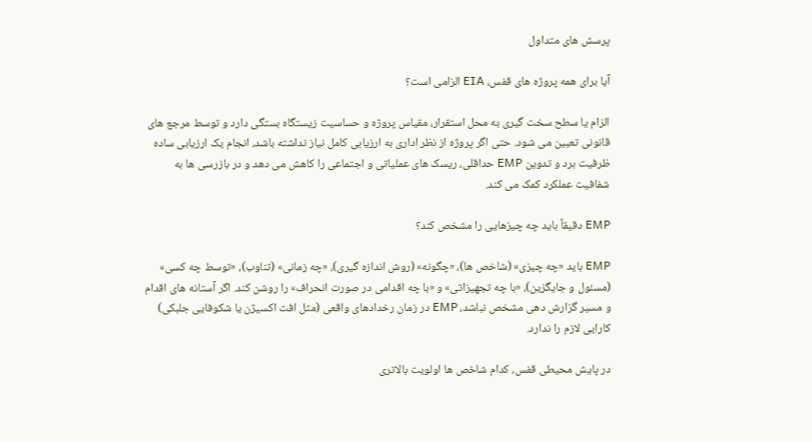پرسش های متداول

آیا برای همه پروژه های قفس، EIA الزامی است؟

الزام یا سطح سخت گیری به محل استقرار، مقیاس پروژه و حساسیت زیستگاه بستگی دارد و توسط مرجع های قانونی تعیین می شود. حتی اگر پروژه از نظر اداری به ارزیابی کامل نیاز نداشته باشد، انجام یک ارزیابی ساده ظرفیت برد و تدوین EMP حداقلی، ریسک های عملیاتی و اجتماعی را کاهش می دهد و در بازرسی ها به شفافیت عملکرد کمک می کند.

EMP دقیقاً باید چه چیزهایی را مشخص کند؟

EMP باید «چه چیزی» (شاخص ها)، «چگونه» (روش اندازه گیری)، «چه زمانی» (تناوب)، «توسط چه کسی» (مسئول و جایگزین)، «با چه تجهیزاتی» و «با چه اقدامی در صورت انحراف» را روشن کند. اگر آستانه های اقدام و مسیر گزارش دهی مشخص نباشد، EMP در زمان رخدادهای واقعی (مثل افت اکسیژن یا شکوفایی جلبکی) کارایی لازم را ندارد.

در پایش محیطی قفس، کدام شاخص ها اولویت بالاتری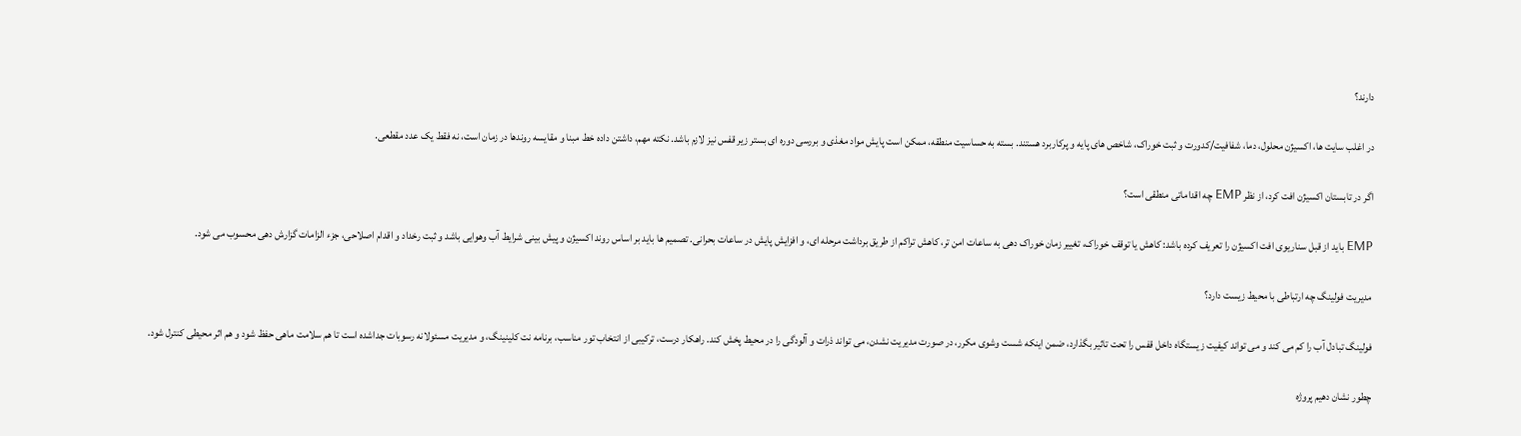دارند؟

در اغلب سایت ها، اکسیژن محلول، دما، شفافیت/کدورت و ثبت خوراک، شاخص های پایه و پرکاربرد هستند. بسته به حساسیت منطقه، ممکن است پایش مواد مغذی و بررسی دوره ای بستر زیر قفس نیز لازم باشد. نکته مهم، داشتن داده خط مبنا و مقایسه روندها در زمان است، نه فقط یک عدد مقطعی.

اگر در تابستان اکسیژن افت کرد، از نظر EMP چه اقداماتی منطقی است؟

EMP باید از قبل سناریوی افت اکسیژن را تعریف کرده باشد: کاهش یا توقف خوراک، تغییر زمان خوراک دهی به ساعات امن تر، کاهش تراکم از طریق برداشت مرحله ای، و افزایش پایش در ساعات بحرانی. تصمیم ها باید بر اساس روند اکسیژن و پیش بینی شرایط آب وهوایی باشد و ثبت رخداد و اقدام اصلاحی، جزء الزامات گزارش دهی محسوب می شود.

مدیریت فولینگ چه ارتباطی با محیط زیست دارد؟

فولینگ تبادل آب را کم می کند و می تواند کیفیت زیستگاه داخل قفس را تحت تاثیر بگذارد، ضمن اینکه شست وشوی مکرر، در صورت مدیریت نشدن، می تواند ذرات و آلودگی را در محیط پخش کند. راهکار درست، ترکیبی از انتخاب تور مناسب، برنامه نت کلینینگ، و مدیریت مسئولانه رسوبات جداشده است تا هم سلامت ماهی حفظ شود و هم اثر محیطی کنترل شود.

چطور نشان دهیم پروژه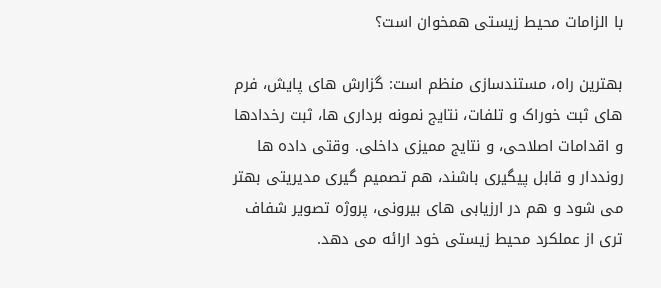با الزامات محیط زیستی همخوان است؟

بهترین راه، مستندسازی منظم است: گزارش های پایش، فرم های ثبت خوراک و تلفات، نتایج نمونه برداری ها، ثبت رخدادها و اقدامات اصلاحی، و نتایج ممیزی داخلی. وقتی داده ها رونددار و قابل پیگیری باشند، هم تصمیم گیری مدیریتی بهتر می شود و هم در ارزیابی های بیرونی، پروژه تصویر شفاف تری از عملکرد محیط زیستی خود ارائه می دهد.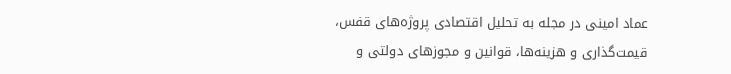عماد امینی در مجله به تحلیل اقتصادی پروژه‌های قفس، قیمت‌گذاری و هزینه‌ها، قوانین و مجوزهای دولتی و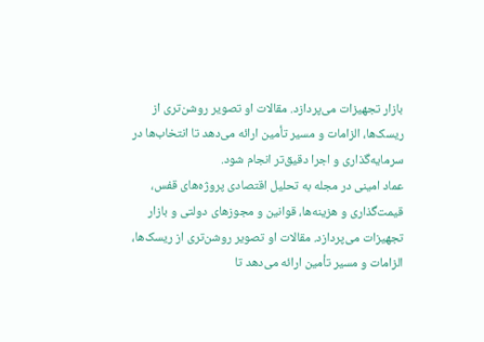بازار تجهیزات می‌پردازد. مقالات او تصویر روشن‌تری از ریسک‌ها، الزامات و مسیر تأمین ارائه می‌دهد تا انتخاب‌ها در سرمایه‌گذاری و اجرا دقیق‌تر انجام شود.
عماد امینی در مجله به تحلیل اقتصادی پروژه‌های قفس، قیمت‌گذاری و هزینه‌ها، قوانین و مجوزهای دولتی و بازار تجهیزات می‌پردازد. مقالات او تصویر روشن‌تری از ریسک‌ها، الزامات و مسیر تأمین ارائه می‌دهد تا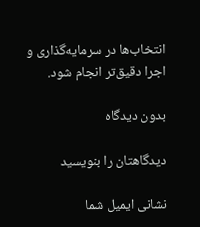انتخاب‌ها در سرمایه‌گذاری و اجرا دقیق‌تر انجام شود.

بدون دیدگاه

دیدگاهتان را بنویسید

نشانی ایمیل شما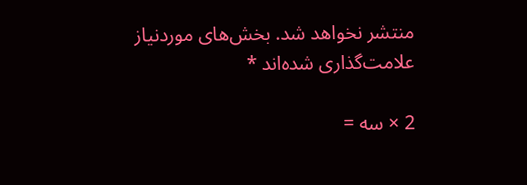منتشر نخواهد شد. بخش‌های موردنیاز علامت‌گذاری شده‌اند *

2 × سه =